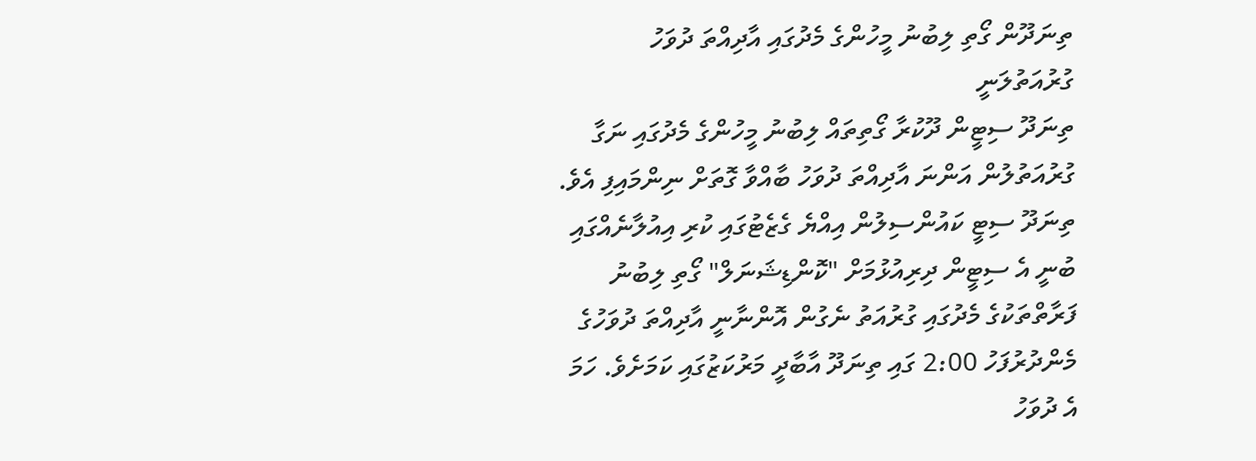ތިނަދޫން ގޯތި ލިބުނު މީހުންގެ މެދުގައި އާދިއްތަ ދުވަހު ގުރުއަތުލަނީ
ތިނަދޫ ސިޓީން ދޫކުރާ ގޯތިތައް ލިބުނު މީހުންގެ މެދުގައި ނަގާ ގުރުއަތުލުން އަންނަ އާދިއްތަ ދުވަހު ބާއްވާ ގޮތަށް ނިންމައިފި އެވެ.
ތިނަދޫ ސިޓީ ކައުންސިލުން އިއްޔެ ގެޒެޓުގައި ކުރި އިއުލާނެއްގައި ބުނީ އެ ސިޓީން ދިރިއުޅުމަށް "ކޮންޑިޝަނަލް" ގޯތި ލިބުނު ފަރާތްތަކުގެ މެދުގައި ގުރުއަތު ނެގުން އޮންނާނީ އާދިއްތަ ދުވަހުގެ މެންދުރުފަހު 2:00 ގައި ތިނަދޫ އާބާދީ މަރުކަޒުގައި ކަމަށެވެ. ހަމަ އެ ދުވަހު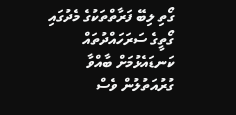ގޯތި ލިބޭ ފަރާތްތަކުގެ މެދުގައި ގޯތީގެ ސަރަހައްދުތައް ކަނޑައެޅުމަށް ބާއްވާ ގުރުއަތުލުން ވެސް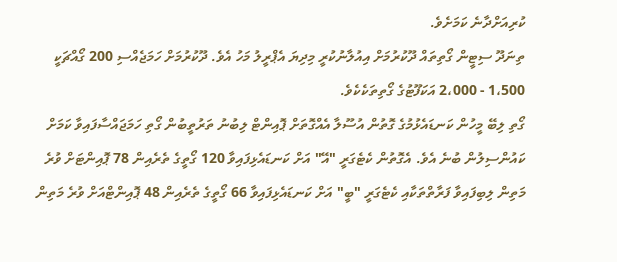ކުރިއަށްދާނެ ކަމަށެވެ.
ތިނަދޫ ސިޓީން ގޯތިތައް ދޫކުރުމަށް އިއުލާނުކުރީ މިދިޔަ އެޕްރީލު މަހު އެވެ. ދޫކުރުމަށް ހަމަޖެއްސި 200 ގޯއްޗަކީ 1،500 - 2،000 އަކަފޫޓުގެ ގޯތިތަކެކެވެ.
ގޯތި ލިބޭ މީހުން ކަނޑައެޅުމުގެ ގޮތުން އުސޫލާ އެއްގޮތަށް ޕޮއިންޓް ލިބުނު ތަރުތީބުން ގޯތި ހަމަޖައްސާފައިވާ ކަމަށް ކައުންސިލުން ބުނެ އެވެ. އެގޮތުން ކެޓެގަރީ "އޭ" އަށް ކަނޑައެޅިފައިވާ 120 ގޯތީގެ ތެރެއިން 78 ޕޮއިންޓަށް ވުރެ މަތިން ލިބިފައިވާ ފަރާތްތަކާއި ކެޓެގަރީ "ބީ" އަށް ކަނޑައެޅިފައިވާ 66 ގޯތީގެ ތެރެއިން 48 ޕޮއިންޓްއަށް ވުރެ މަތިން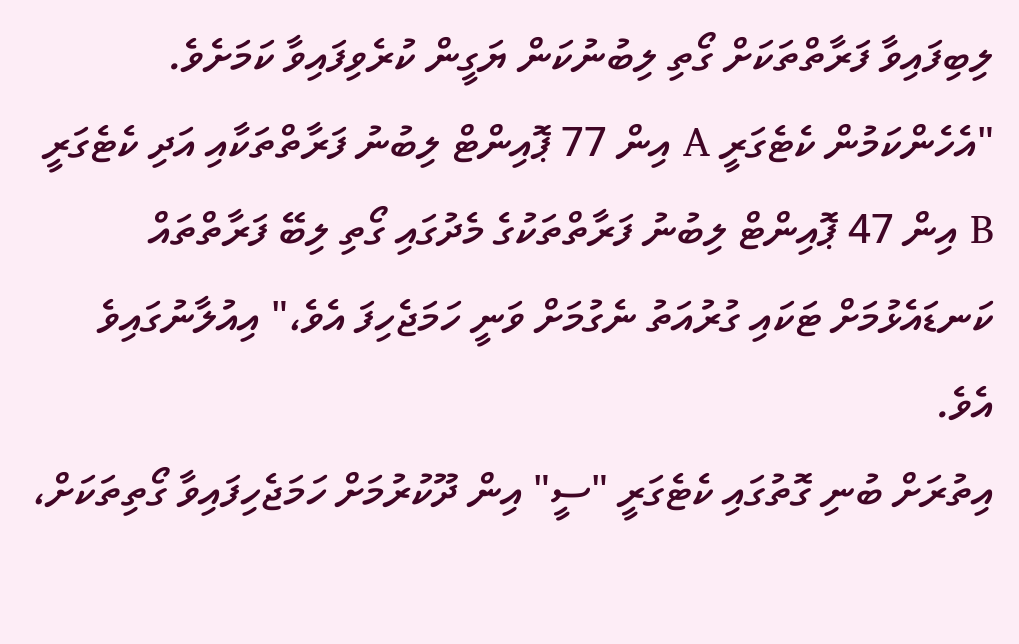ލިބިފައިވާ ފަރާތްތަކަށް ގޯތި ލިބުނުކަން ޔަގީން ކުރެވިފައިވާ ކަމަށެވެ.
"އެހެންކަމުން ކެޓެގަރީ A އިން 77 ޕޮއިންޓް ލިބުނު ފަރާތްތަކާއި އަދި ކެޓެގަރީ B އިން 47 ޕޮއިންޓް ލިބުނު ފަރާތްތަކުގެ މެދުގައި ގޯތި ލިބޭ ފަރާތްތައް ކަނޑައެޅުމަށް ޓަކައި ގުރުއަތު ނެގުމަށް ވަނީ ހަމަޖެހިފަ އެވެ،" އިއުލާނުގައިވެ އެވެ.
އިތުރަށް ބުނި ގޮތުގައި ކެޓެގަރީ "ސީ" އިން ދޫކުރުމަށް ހަމަޖެހިފައިވާ ގޯތިތަކަށް،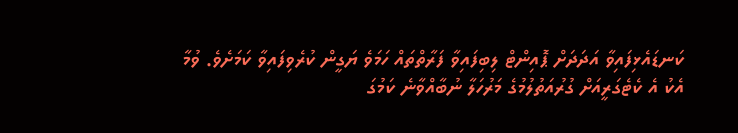ކަނޑައެޅިފައިވާ އަދަދަށް ޕޮއިންޓް ލިބިފައިވާ ފަރާތްތައް ހަމަވެ ޔަގީން ކުރެވިފައިވާ ކަމަށެވެ. ވުމާ އެކު އެ ކެޓެގަރީއަށް ގުރުއަތުލުމުގެ މަރުހަލާ ނުބާއްވާނެ ކަމުގަ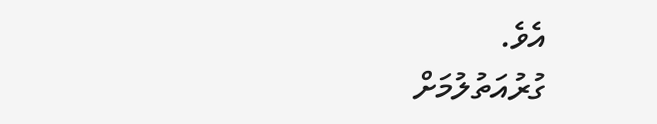އެވެ.
ގުރުއަތުލުމަށް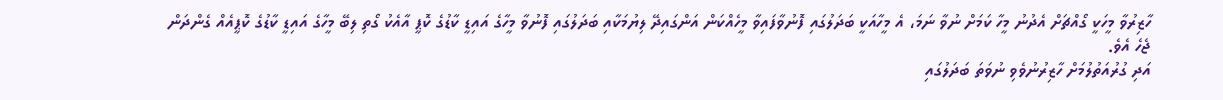ހާޒިރުވާ މީހަކީ ގޯއްޗަށް އެދުނު މީހާ ކަމަށް ނުވާ ނަމަ، އެ މީހާއަކީ ބަދަލުގައި ފޮނުވާފައިވާ މީހެއްކަން އަންގައިދޭ ލިޔުމަކާއި ބަދަލުގައި ފޮނުވާ މީހާގެ އައިޑީ ކާޑުގެ ކޮޕީ އާއެކު ގޯތި ލިބޭ މީހާގެ އައިޑީ ކާޑުގެ ކޮޕީއެއް ގެންދަން ޖެހެ އެވެ.
އަދި ގުރުއަތުލުމަށް ހާޒިރުނުވެވި ނުވަތަ ބަދަލުގައި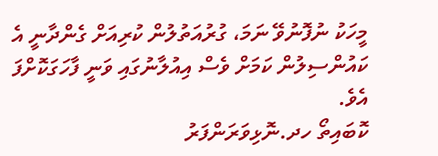މީހަކު ނުފޮނުވޭ ނަމަ، ގުރުއަތުލުން ކުރިއަށް ގެންދާނީ އެ ކައުންސިލުން ކަމަށް ވެސް އިއުލާނުގައި ވަނީ ފާހަގަކޮށްފަ އެވެ.
ކޮބައިތޯ ހދ.ނޮޅިވަރަންފަރު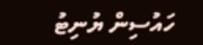ހައުސިން ޔުނިޓު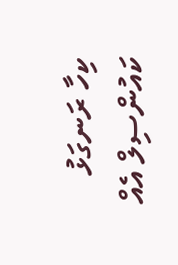ކިހާ ރަނގަޅު ކައުންސިލް އެއް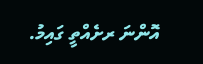އޮންނަ ރށެއްތީ ގައިމު.